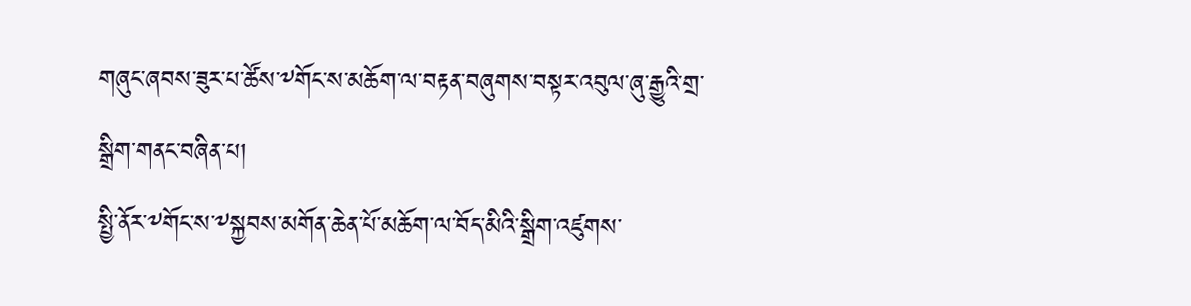གཞུང་ཞབས་ཟུར་པ་ཚོས་༸གོང་ས་མཆོག་ལ་བརྟན་བཞུགས་བསྟར་འབུལ་ཞུ་རྒྱུའི་གྲ་སྒྲིག་གནང་བཞིན་པ།
སྤྱི་ནོར་༸གོང་ས་༸སྐྱབས་མགོན་ཆེན་པོ་མཆོག་ལ་བོད་མིའི་སྒྲིག་འཛུགས་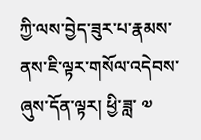ཀྱི་ལས་བྱེད་ཟུར་པ་རྣམས་ནས་ཇི་ལྟར་གསོལ་འདེབས་ཞུས་དོན་ལྟར། ཕྱི་ཟླ་ ༧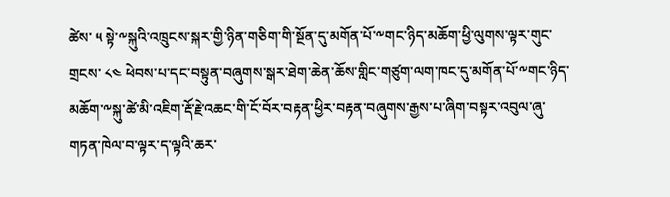ཚེས་ ༥ སྟེ་༸སྐུའི་འཁྲུངས་སྐར་གྱི་ཉིན་གཅིག་གི་སྔོན་དུ་མགོན་པོ་༸གང་ཉིད་མཆོག་ཕྱི་ལུགས་ལྟར་གུང་གྲངས་ ༨༤ ཕེབས་པ་དང་བསྟུན་བཞུགས་སྒར་ཐེག་ཆེན་ཆོས་གླིང་གཙུག་ལག་ཁང་དུ་མགོན་པོ་༸གང་ཉིད་མཆོག་༸སྐུ་ཚེ་མི་འཇིག་རྡོ་རྗེ་འཆང་གི་ངོ་བོར་བརྟན་ཕྱིར་བརྟན་བཞུགས་རྒྱས་པ་ཞིག་བསྟར་འབུལ་ཞུ་གཏན་ཁེལ་བ་ལྟར་ད་ལྟའི་ཆར་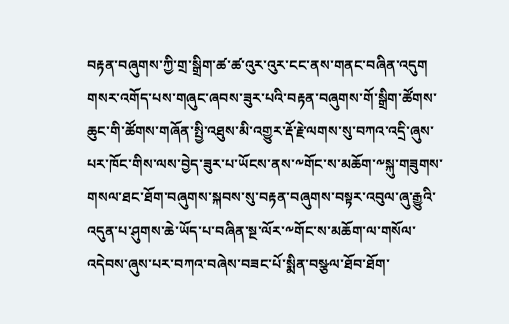བརྟན་བཞུགས་ཀྱི་གྲ་སྒྲིག་ཚ་ཚ་འུར་འུར་ངང་ནས་གནང་བཞིན་འདུག གསར་འགོད་པས་གཞུང་ཞབས་ཟུར་པའི་བརྟན་བཞུགས་གོ་སྒྲིག་ཚོགས་ཆུང་གི་ཚོགས་གཞོན་སྤྱི་འཐུས་མི་འགྱུར་རྡོ་རྗེ་ལགས་སུ་བཀའ་འདྲི་ཞུས་པར་ཁོང་གིས་ལས་བྱེད་ཟུར་པ་ཡོངས་ནས་༸གོང་ས་མཆོག་༸སྐུ་གཟུགས་གསལ་ཐང་ཐོག་བཞུགས་སྐབས་སུ་བརྟན་བཞུགས་བསྟར་འབུལ་ཞུ་རྒྱུའི་འདུན་པ་ཤུགས་ཆེ་ཡོད་པ་བཞིན་སྔ་ལོར་༸གོང་ས་མཆོག་ལ་གསོལ་འདེབས་ཞུས་པར་བཀའ་བཞེས་བཟང་པོ་སྨིན་བསྩལ་ཐོབ་ཐོག་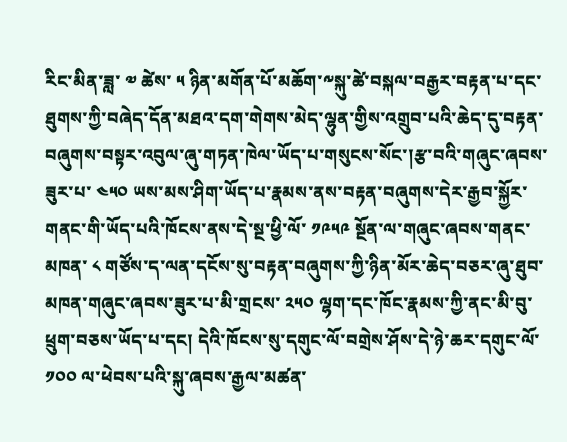རིང་མིན་ཟླ་ ༧ ཚེས་ ༥ ཉིན་མགོན་པོ་མཆོག་༸སྐུ་ཚེ་བསྐལ་བརྒྱར་བརྟན་པ་དང་ཐུགས་ཀྱི་བཞེད་དོན་མཐའ་དག་གེགས་མེད་ལྷུན་གྱིས་འགྲུབ་པའི་ཆེད་དུ་བརྟན་བཞུགས་བསྟར་འབུལ་ཞུ་གཏན་ཁེལ་ཡོད་པ་གསུངས་སོང་།རྩ་བའི་གཞུང་ཞབས་ཟུར་པ་ ༤༥༠ ཡས་མས་ཤིག་ཡོད་པ་རྣམས་ནས་བརྟན་བཞུགས་དེར་རྒྱབ་སྐྱོར་གནང་གི་ཡོད་པའི་ཁོངས་ནས་དེ་སྔ་ཕྱི་ལོ་ ༡༩༥༩ སྔོན་ལ་གཞུང་ཞབས་གནང་མཁན་ ༨ གཙོས་ད་ལན་དངོས་སུ་བརྟན་བཞུགས་ཀྱི་ཉིན་མོར་ཆེད་བཅར་ཞུ་ཐུབ་མཁན་གཞུང་ཞབས་ཟུར་པ་མི་གྲངས་ ༢༥༠ ལྷག་དང་ཁོང་རྣམས་ཀྱི་ནང་མི་བུ་ཕྲུག་བཅས་ཡོད་པ་དང། དེའི་ཁོངས་སུ་དགུང་ལོ་བགྲེས་ཤོས་དེ་ཉེ་ཆར་དགུང་ལོ་ ༡༠༠ ལ་ཕེབས་པའི་སྐུ་ཞབས་རྒྱལ་མཚན་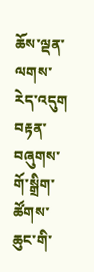ཆོས་ལྡན་ལགས་རེད་འདུག བརྟན་བཞུགས་གོ་སྒྲིག་ཚོགས་ཆུང་གི་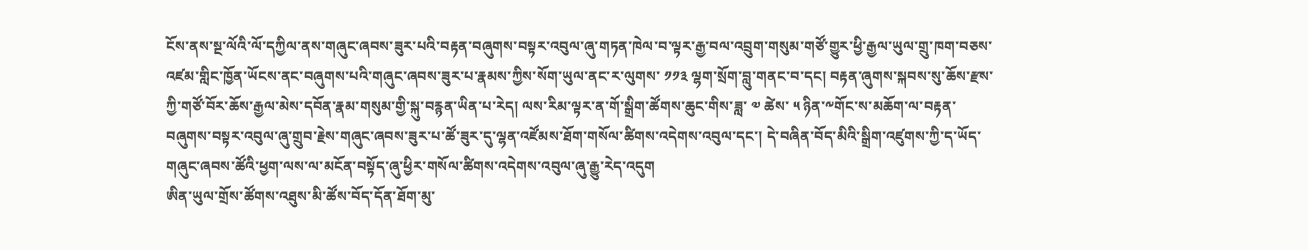ངོས་ནས་སྔ་ལོའི་ལོ་དཀྱིལ་ནས་གཞུང་ཞབས་ཟུར་པའི་བརྟན་བཞུགས་བསྟར་འབུལ་ཞུ་གཏན་ཁེལ་བ་ལྟར་རྒྱ་བལ་འབྲུག་གསུམ་གཙོ་གྱུར་ཕྱི་རྒྱལ་ཡུལ་གྲུ་ཁག་བཅས་འཛམ་གླིང་ཁྱོན་ཡོངས་ནང་བཞུགས་པའི་གཞུང་ཞབས་ཟུར་པ་རྣམས་ཀྱིས་སོག་ཡུལ་ནང་ར་ལུགས་ ༡༡༣ ལྷག་སྲོག་བླུ་གནང་བ་དང། བརྟན་ཞུགས་སྐབས་སུ་ཆོས་རྫས་ཀྱི་གཙོ་བོར་ཆོས་རྒྱལ་མེས་དབོན་རྣམ་གསུམ་གྱི་སྐུ་བརྙན་ཡིན་པ་རེད། ལས་རིམ་ལྟར་ན་གོ་སྒྲིག་ཚོགས་ཆུང་གིས་ཟླ་ ༧ ཚེས་ ༥ ཉིན་༸གོང་ས་མཆོག་ལ་བརྟན་བཞུགས་བསྟར་འབུལ་ཞུ་གྲུབ་རྗེས་གཞུང་ཞབས་ཟུར་པ་ཚོ་ཟུར་དུ་ལྷན་འཛོམས་ཐོག་གསོལ་ཚིགས་འདེགས་འབུལ་དང་། དེ་བཞིན་བོད་མིའི་སྒྲིག་འཛུགས་ཀྱི་ད་ཡོད་གཞུང་ཞབས་ཚོའི་ཕྱག་ལས་ལ་མངོན་བསྟོད་ཞུ་ཕྱིར་གསོལ་ཚིགས་འདེགས་འབུལ་ཞུ་རྒྱུ་རེད་འདུག
ཨིན་ཡུལ་གྲོས་ཚོགས་འཐུས་མི་ཚོས་བོད་དོན་ཐོག་མུ་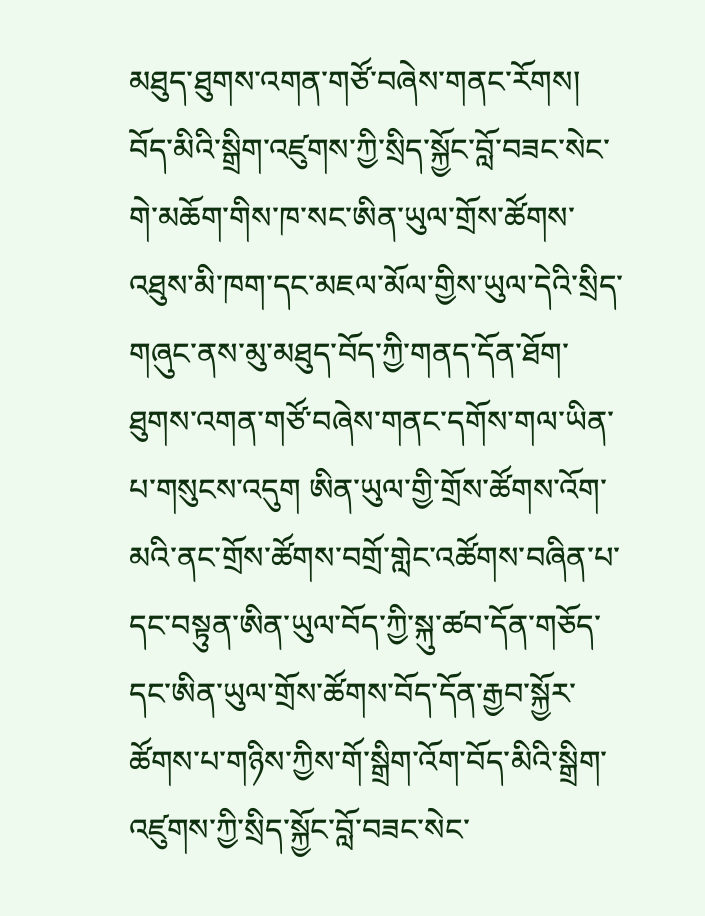མཐུད་ཐུགས་འགན་གཙོ་བཞེས་གནང་རོགས།
བོད་མིའི་སྒྲིག་འཛུགས་ཀྱི་སྲིད་སྐྱོང་བློ་བཟང་སེང་གེ་མཆོག་གིས་ཁ་སང་ཨིན་ཡུལ་གྲོས་ཚོགས་འཐུས་མི་ཁག་དང་མཇལ་མོལ་གྱིས་ཡུལ་དེའི་སྲིད་གཞུང་ནས་མུ་མཐུད་བོད་ཀྱི་གནད་དོན་ཐོག་ཐུགས་འགན་གཙོ་བཞེས་གནང་དགོས་གལ་ཡིན་པ་གསུངས་འདུག ཨིན་ཡུལ་གྱི་གྲོས་ཚོགས་འོག་མའི་ནང་གྲོས་ཚོགས་བགྲོ་གླེང་འཚོགས་བཞིན་པ་དང་བསྟུན་ཨིན་ཡུལ་བོད་ཀྱི་སྐུ་ཚབ་དོན་གཅོད་དང་ཨིན་ཡུལ་གྲོས་ཚོགས་བོད་དོན་རྒྱབ་སྐྱོར་ཚོགས་པ་གཉིས་ཀྱིས་གོ་སྒྲིག་འོག་བོད་མིའི་སྒྲིག་འཛུགས་ཀྱི་སྲིད་སྐྱོང་བློ་བཟང་སེང་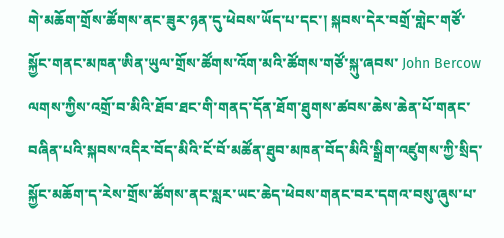གེ་མཆོག་གྲོས་ཚོགས་ནང་ཟུར་ཉན་དུ་ཕེབས་ཡོད་པ་དང་། སྐབས་དེར་བགྲོ་གླེང་གཙོ་སྐྱོང་གནང་མཁན་ཨིན་ཡུལ་གྲོས་ཚོགས་འོག་མའི་ཚོགས་གཙོ་སྐུ་ཞབས་ John Bercow ལགས་ཀྱིས་འགྲོ་བ་མིའི་ཐོབ་ཐང་གི་གནད་དོན་ཐོག་ཐུགས་ཚབས་ཆེས་ཆེན་པོ་གནང་བཞིན་པའི་སྐབས་འདིར་བོད་མིའི་ངོ་བོ་མཚོན་ཐུབ་མཁན་བོད་མིའི་སྒྲིག་འཛུགས་ཀྱི་སྲིད་སྐྱོང་མཆོག་ད་རེས་གྲོས་ཚོགས་ནང་སླར་ཡང་ཆེད་ཕེབས་གནང་བར་དགའ་བསུ་ཞུས་པ་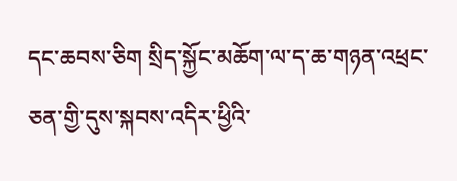དང་ཆབས་ཅིག སྲིད་སྐྱོང་མཆོག་ལ་ད་ཆ་གཉན་འཕྲང་ཅན་གྱི་དུས་སྐབས་འདིར་ཕྱིའི་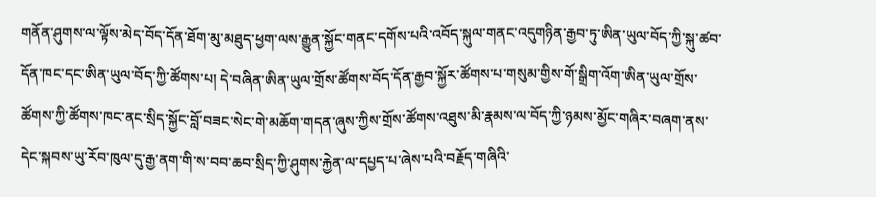གནོན་ཤུགས་ལ་ལྟོས་མེད་བོད་དོན་ཐོག་མུ་མཐུད་ཕྱག་ལས་རྒྱུན་སྐྱོང་གནང་དགོས་པའི་འབོད་སྐུལ་གནང་འདུགཉིན་རྒྱབ་ཏུ་ཨིན་ཡུལ་བོད་ཀྱི་སྐུ་ཚབ་དོན་ཁང་དང་ཨིན་ཡུལ་བོད་ཀྱི་ཚོགས་པ། དེ་བཞིན་ཨིན་ཡུལ་གྲོས་ཚོགས་བོད་དོན་རྒྱབ་སྐྱོར་ཚོགས་པ་གསུམ་གྱིས་གོ་སྒྲིག་འོག་ཨིན་ཡུལ་གྲོས་ཚོགས་ཀྱི་ཚོགས་ཁང་ནང་སྲིད་སྐྱོང་བློ་བཟང་སེང་གེ་མཆོག་གདན་ཞུས་ཀྱིས་གྲོས་ཚོགས་འཐུས་མི་རྣམས་ལ་བོད་ཀྱི་ཉམས་མྱོང་གཞིར་བཞག་ནས་དེང་སྐབས་ཡུ་རོབ་ཁུལ་དུ་རྒྱ་ནག་གི་ས་བབ་ཆབ་སྲིད་ཀྱི་ཤུགས་རྐྱེན་ལ་དཔྱད་པ་ཞེས་པའི་བརྗོད་གཞིའི་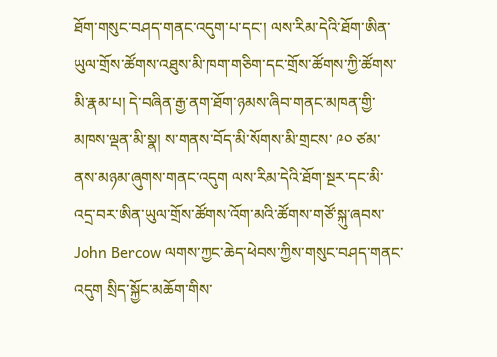ཐོག་གསུང་བཤད་གནང་འདུག་པ་དང་། ལས་རིམ་དེའི་ཐོག་ཨིན་ཡུལ་གྲོས་ཚོགས་འཐུས་མི་ཁག་གཅིག་དང་གྲོས་ཚོགས་ཀྱི་ཚོགས་མི་རྣམ་པ། དེ་བཞིན་རྒྱ་ནག་ཐོག་ཉམས་ཞིབ་གནང་མཁན་གྱི་མཁས་ལྡན་མི་སྣ། ས་གནས་བོད་མི་སོགས་མི་གྲངས་ ༩༠ ཙམ་ནས་མཉམ་ཞུགས་གནང་འདུག ལས་རིམ་དེའི་ཐོག་སྔར་དང་མི་འདྲ་བར་ཨིན་ཡུལ་གྲོས་ཚོགས་འོག་མའི་ཚོགས་གཙོ་སྐུ་ཞབས་ John Bercow ལགས་ཀྱང་ཆེད་ཕེབས་ཀྱིས་གསུང་བཤད་གནང་འདུག སྲིད་སྐྱོང་མཆོག་གིས་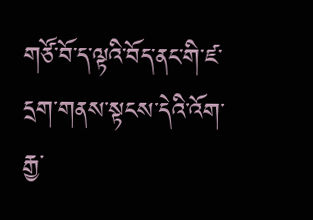གཙོ་བོ་ད་ལྟའི་བོད་ནང་གི་ཛ་དྲག་གནས་སྟངས་དེའི་འོག་རྒྱ་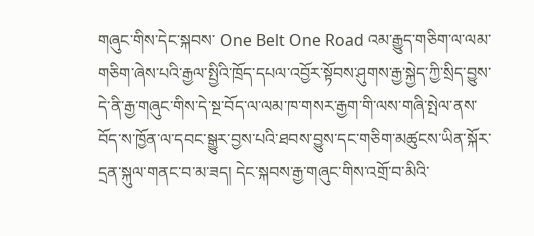གཞུང་གིས་དེང་སྐབས་ One Belt One Road འམ་རྒྱུད་གཅིག་ལ་ལམ་གཅིག་ཞེས་པའི་རྒྱལ་སྤྱིའི་ཁྲོད་དཔལ་འབྱོར་སྟོབས་ཤུགས་རྒྱ་སྐྱེད་ཀྱི་སྲིད་བྱུས་དེ་ནི་རྒྱ་གཞུང་གིས་དེ་སྔ་བོད་ལ་ལམ་ཁ་གསར་རྒྱག་གི་ལས་གཞི་སྤེལ་ནས་བོད་ས་ཁྱོན་ལ་དབང་སྒྱུར་བྱས་པའི་ཐབས་བྱུས་དང་གཅིག་མཚུངས་ཡིན་སྐོར་དྲན་སྐུལ་གནང་བ་མ་ཟད། དེང་སྐབས་རྒྱ་གཞུང་གིས་འགྲོ་བ་མིའི་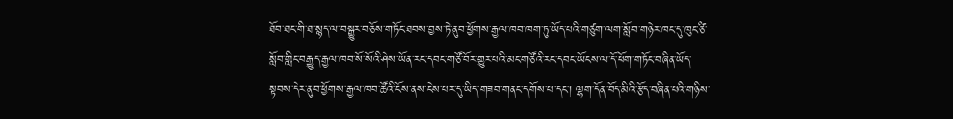ཐོབ་ཐང་གི་ཐ་སྙད་ལ་བསྒྱུར་བཅོས་གཏོང་ཐབས་བྱས་ཏེ་ནུབ་ཕྱོགས་རྒྱལ་ཁབ་ཁག་ཏུ་ཡོད་པའི་གཙུག་ལག་སློབ་གཉེར་ཁང་དུ་ཁུང་ཙི་སློབ་གླིང་བརྒྱུད་རྒྱལ་ཁབ་སོ་སོའི་ཤེས་ཡོན་རང་དབང་གཙོ་བོར་གྱུར་པའི་མང་གཙོའི་རང་དབང་ཡོངས་ལ་དོ་ཕོག་གཏོང་བཞིན་ཡོད་སྟབས་དེར་ནུབ་ཕྱོགས་རྒྱལ་ཁབ་ཚོའི་ངོས་ནས་ངེས་པར་དུ་ཡིད་གཟབ་གནང་དགོས་པ་དང་། ལྷག་དོན་བོད་མིའི་རྩོད་བཞིན་པའི་གཉིས་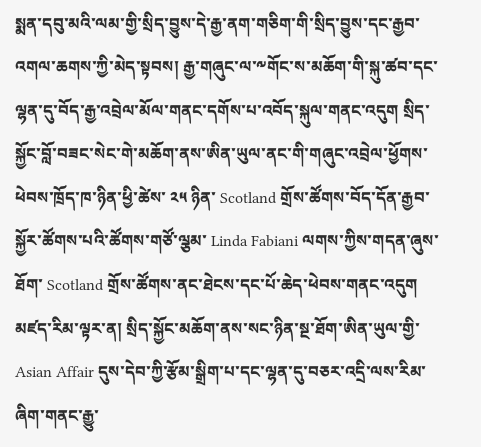སྨན་དབུ་མའི་ལམ་གྱི་སྲིད་བྱུས་དེ་རྒྱ་ནག་གཅིག་གི་སྲིད་བྱུས་དང་རྒྱབ་འགལ་ཆགས་ཀྱི་མེད་སྟབས། རྒྱ་གཞུང་ལ་༸གོང་ས་མཆོག་གི་སྐུ་ཚབ་དང་ལྷན་དུ་བོད་རྒྱ་འབྲེལ་མོལ་གནང་དགོས་པ་འབོད་སྐུལ་གནང་འདུག སྲིད་སྐྱོང་བློ་བཟང་སེང་གེ་མཆོག་ནས་ཨིན་ཡུལ་ནང་གི་གཞུང་འབྲེལ་ཕྱོགས་ཕེབས་ཁྲོད་ཁ་ཉིན་ཕྱི་ཚེས་ ༢༥ ཉིན་ Scotland གྲོས་ཚོགས་བོད་དོན་རྒྱབ་སྐྱོར་ཚོགས་པའི་ཚོགས་གཙོ་ལྕམ་ Linda Fabiani ལགས་ཀྱིས་གདན་ཞུས་ཐོག་ Scotland གྲོས་ཚོགས་ནང་ཐེངས་དང་པོ་ཆེད་ཕེབས་གནང་འདུག  མཛད་རིམ་ལྟར་ན། སྲིད་སྐྱོང་མཆོག་ནས་སང་ཉིན་སྔ་ཐོག་ཨིན་ཡུལ་གྱི་ Asian Affair དུས་དེབ་ཀྱི་རྩོམ་སྒྲིག་པ་དང་ལྷན་དུ་བཅར་འདྲི་ལས་རིམ་ཞིག་གནང་རྒྱུ་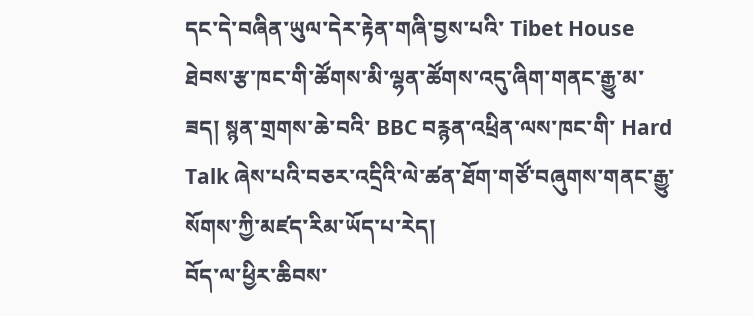དང་དེ་བཞིན་ཡུལ་དེར་རྟེན་གཞི་བྱས་པའི་ Tibet House ཐེབས་རྩ་ཁང་གི་ཚོགས་མི་ལྷན་ཚོགས་འདུ་ཞིག་གནང་རྒྱུ་མ་ཟད། སྙན་གྲགས་ཆེ་བའི་ BBC བརྙན་འཕྲིན་ལས་ཁང་གི་ Hard Talk ཞེས་པའི་བཅར་འདྲིའི་ལེ་ཚན་ཐོག་གཙོ་བཞུགས་གནང་རྒྱུ་སོགས་ཀྱི་མཛད་རིམ་ཡོད་པ་རེད།
བོད་ལ་ཕྱིར་ཆིབས་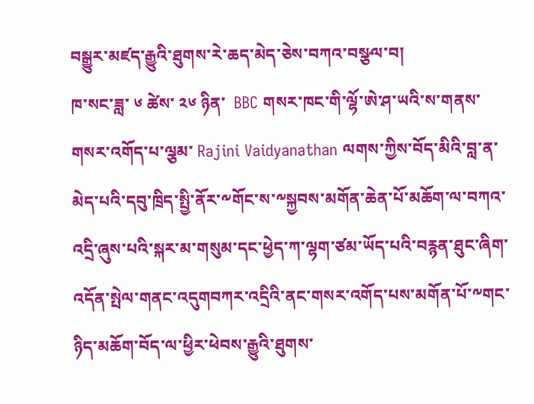བསྒྱུར་མཛད་རྒྱུའི་ཐུགས་རེ་ཆད་མེད་ཅེས་བཀའ་བསྩལ་བ།
ཁ་སང་ཟླ་ ༦ ཚེས་ ༢༦ ཉིན་  BBC གསར་ཁང་གི་ལྷོ་ཨེ་ཤ་ཡའི་ས་གནས་གསར་འགོད་པ་ལྕམ་ Rajini Vaidyanathan ལགས་ཀྱིས་བོད་མིའི་བླ་ན་མེད་པའི་དབུ་ཁྲིད་སྤྱི་ནོར་༸གོང་ས་༸སྐྱབས་མགོན་ཆེན་པོ་མཆོག་ལ་བཀའ་འདྲི་ཞུས་པའི་སྐར་མ་གསུམ་དང་ཕྱེད་ཀ་ལྷག་ཙམ་ཡོད་པའི་བརྙན་ཐུང་ཞིག་འདོན་སྤེལ་གནང་འདུགབཀར་འདྲིའི་ནང་གསར་འགོད་པས་མགོན་པོ་༸གང་ཉིད་མཆོག་བོད་ལ་ཕྱིར་ཕེབས་རྒྱུའི་ཐུགས་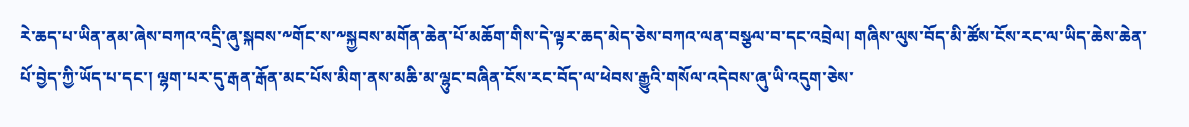རེ་ཆད་པ་ཡིན་ནམ་ཞེས་བཀའ་འདྲི་ཞུ་སྐབས་༸གོང་ས་༸སྐྱབས་མགོན་ཆེན་པོ་མཆོག་གིས་དེ་ལྟར་ཆད་མེད་ཅེས་བཀའ་ལན་བསྩལ་བ་དང་འབྲེལ། གཞིས་ལུས་བོད་མི་ཚོས་ངོས་རང་ལ་ཡིད་ཆེས་ཆེན་པོ་བྱེད་ཀྱི་ཡོད་པ་དང་། ལྷག་པར་དུ་རྒན་རྒོན་མང་པོས་མིག་ནས་མཆི་མ་ལྷུང་བཞིན་ངོས་རང་བོད་ལ་ཕེབས་རྒྱུའི་གསོལ་འདེབས་ཞུ་ཡི་འདུག་ཅེས་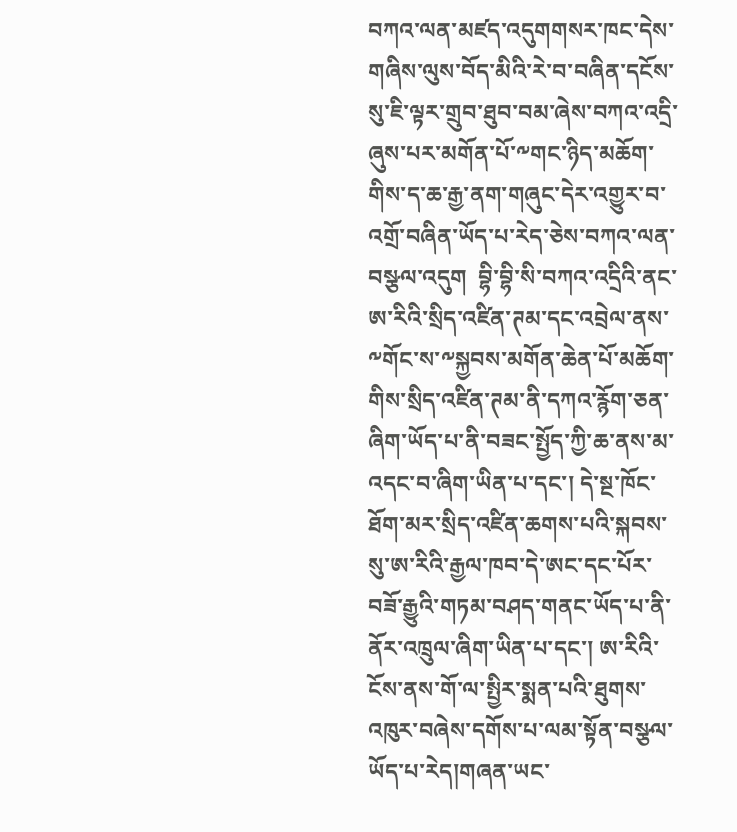བཀའ་ལན་མཛད་འདུགགསར་ཁང་དེས་གཞིས་ལུས་བོད་མིའི་རེ་བ་བཞིན་དངོས་སུ་ཇི་ལྟར་གྲུབ་ཐུབ་བམ་ཞེས་བཀའ་འདྲི་ཞུས་པར་མགོན་པོ་༸གང་ཉིད་མཆོག་གིས་ད་ཆ་རྒྱ་ནག་གཞུང་དེར་འགྱུར་བ་འགྲོ་བཞིན་ཡོད་པ་རེད་ཅེས་བཀའ་ལན་བསྩལ་འདུག  བྷི་བྷི་སི་བཀའ་འདྲིའི་ནང་ཨ་རིའི་སྲིད་འཛིན་ཊམ་དང་འབྲེལ་ནས་༸གོང་ས་༸སྐྱབས་མགོན་ཆེན་པོ་མཆོག་གིས་སྲིད་འཛིན་ཊམ་ནི་དཀའ་རྙོག་ཅན་ཞིག་ཡོད་པ་ནི་བཟང་སྤྱོད་ཀྱི་ཆ་ནས་མ་འདང་བ་ཞིག་ཡིན་པ་དང་། དེ་སྔ་ཁོང་ཐོག་མར་སྲིད་འཛིན་ཆགས་པའི་སྐབས་སུ་ཨ་རིའི་རྒྱལ་ཁབ་དེ་ཨང་དང་པོར་བཟོ་རྒྱུའི་གཏམ་བཤད་གནང་ཡོད་པ་ནི་ནོར་འཁྲུལ་ཞིག་ཡིན་པ་དང་། ཨ་རིའི་ངོས་ནས་གོ་ལ་སྤྱིར་སྨན་པའི་ཐུགས་འཁུར་བཞེས་དགོས་པ་ལམ་སྟོན་བསྩལ་ཡོད་པ་རེད།གཞན་ཡང་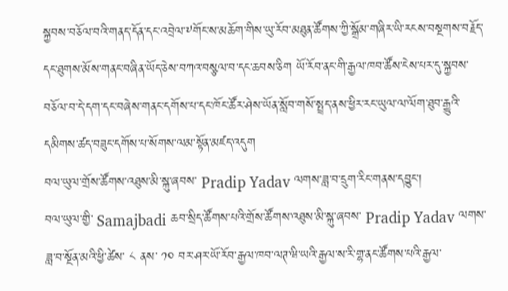སྐྱབས་བཅོལ་བའི་གནད་དོན་དང་འབྲེལ་༸གོང་ས་མཆོག་གིས་ཡུ་རོབ་མཐུན་ཚོགས་ཀྱི་སྒྲོམ་གཞིར་ཡི་རངས་བསྔགས་བརྗོད་དང་ཐུགས་མོས་གནང་བཞིན་ཡོད་ཅེས་བཀའ་བསྩལ་བ་དང་ཆབས་ཅིག ཡོ་རོབ་ནང་གི་རྒྱལ་ཁབ་ཚོས་ངེས་པར་དུ་སྐྱབས་བཅོལ་བ་དེ་དག་དང་བཞེས་གནང་དགོས་པ་དང་ཁོང་ཚོར་ཤེས་ཡོན་སློབ་གསོ་སྤྲད་ནས་ཕྱིར་རང་ཡུལ་ལ་ལོག་ཐུབ་རྒྱུའི་དམིགས་ཚད་བཟུང་དགོས་པ་སོགས་ལམ་སྟོན་མཛད་འདུག
བལ་ཡུལ་གྲོས་ཚོགས་འཐུས་མི་སྐུ་ཞབས་ Pradip Yadav ལགས་ཟླ་བ་དྲུག་རིང་གནས་དབྱུང་།
བལ་ཡུལ་གྱི་ Samajbadi ཆབ་སྲིད་ཚོགས་པའི་གྲོས་ཚོགས་འཐུས་མི་སྐུ་ཞབས་ Pradip Yadav ལགས་ཟླ་བ་སྔོན་མའི་ཕྱི་ཚེས་ ༨ ནས་ ༡༠ བར་ཤར་ཡོ་རོབ་རྒྱལ་ཁབ་ལཊ་ཝི་ཡའི་རྒྱལ་ས་རི་གྷ་ནང་ཚོགས་པའི་རྒྱལ་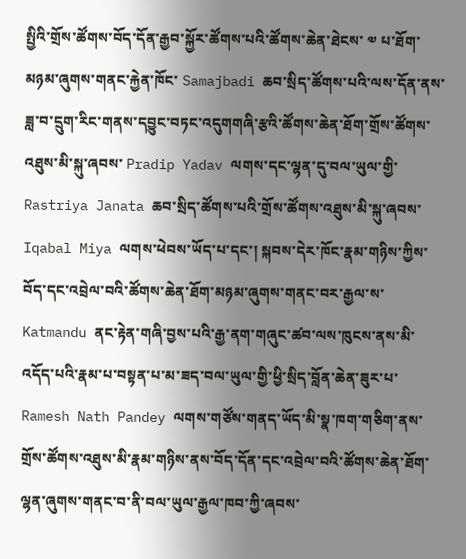སྤྱིའི་གྲོས་ཚོགས་བོད་དོན་རྒྱབ་སྐྱོར་ཚོགས་པའི་ཚོགས་ཆེན་ཐེངས་ ༧ པ་ཐོག་མཉམ་ཞུགས་གནང་རྐྱེན་ཁོང་ Samajbadi ཆབ་སྲིད་ཚོགས་པའི་ལས་དོན་ནས་ཟླ་བ་དྲུག་རིང་གནས་དབྱུང་བཏང་འདུགགཞི་རྩའི་ཚོགས་ཆེན་ཐོག་གྲོས་ཚོགས་འཐུས་མི་སྐུ་ཞབས་ Pradip Yadav ལགས་དང་ལྷན་དུ་བལ་ཡུལ་གྱི་ Rastriya Janata ཆབ་སྲིད་ཚོགས་པའི་གྲོས་ཚོགས་འཐུས་མི་སྐུ་ཞབས་ Iqabal Miya ལགས་ཕེབས་ཡོད་པ་དང་། སྐབས་དེར་ཁོང་རྣམ་གཉིས་ཀྱིས་བོད་དང་འབྲེལ་བའི་ཚོགས་ཆེན་ཐོག་མཉམ་ཞུགས་གནང་བར་རྒྱལ་ས་ Katmandu ནང་རྟེན་གཞི་བྱས་པའི་རྒྱ་ནག་གཞུང་ཚབ་ལས་ཁུངས་ནས་མི་འདོད་པའི་རྣམ་པ་བསྟན་པ་མ་ཟད་བལ་ཡུལ་གྱི་ཕྱི་སྲིད་བློན་ཆེན་ཟུར་པ་ Ramesh Nath Pandey ལགས་གཙོས་གནད་ཡོད་མི་སྣ་ཁག་གཅིག་ནས་གྲོས་ཚོགས་འཐུས་མི་རྣམ་གཉིས་ནས་བོད་དོན་དང་འབྲེལ་བའི་ཚོགས་ཆེན་ཐོག་ལྷན་ཞུགས་གནང་བ་ནི་བལ་ཡུལ་རྒྱལ་ཁབ་ཀྱི་ཞབས་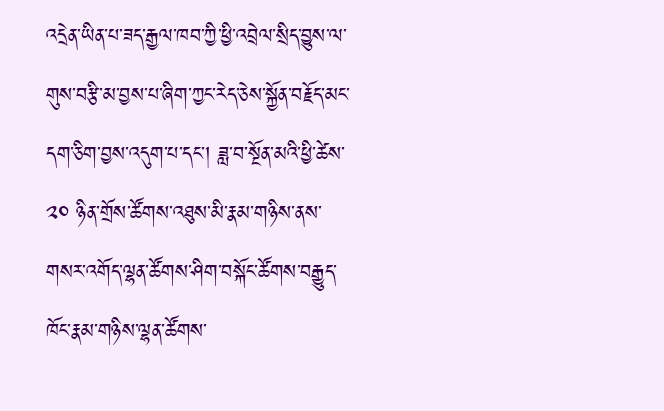འདྲེན་ཡིན་པ་ཟད་རྒྱལ་ཁབ་ཀྱི་ཕྱི་འབྲེལ་སྲིད་བྱུས་ལ་གུས་བརྩི་མ་བྱས་པ་ཞིག་ཀྱང་རེད་ཅེས་སྐྱོན་བརྗོད་མང་དག་ཅིག་བྱས་འདུག་པ་དང་། ཟླ་བ་སྔོན་མའི་ཕྱི་ཚེས་ ༢༠ ཉིན་གྲོས་ཚོགས་འཐུས་མི་རྣམ་གཉིས་ནས་གསར་འགོད་ལྷན་ཚོགས་ཤིག་བསྐོང་ཚོགས་བརྒྱུད་ཁོང་རྣམ་གཉིས་ལྷན་ཚོགས་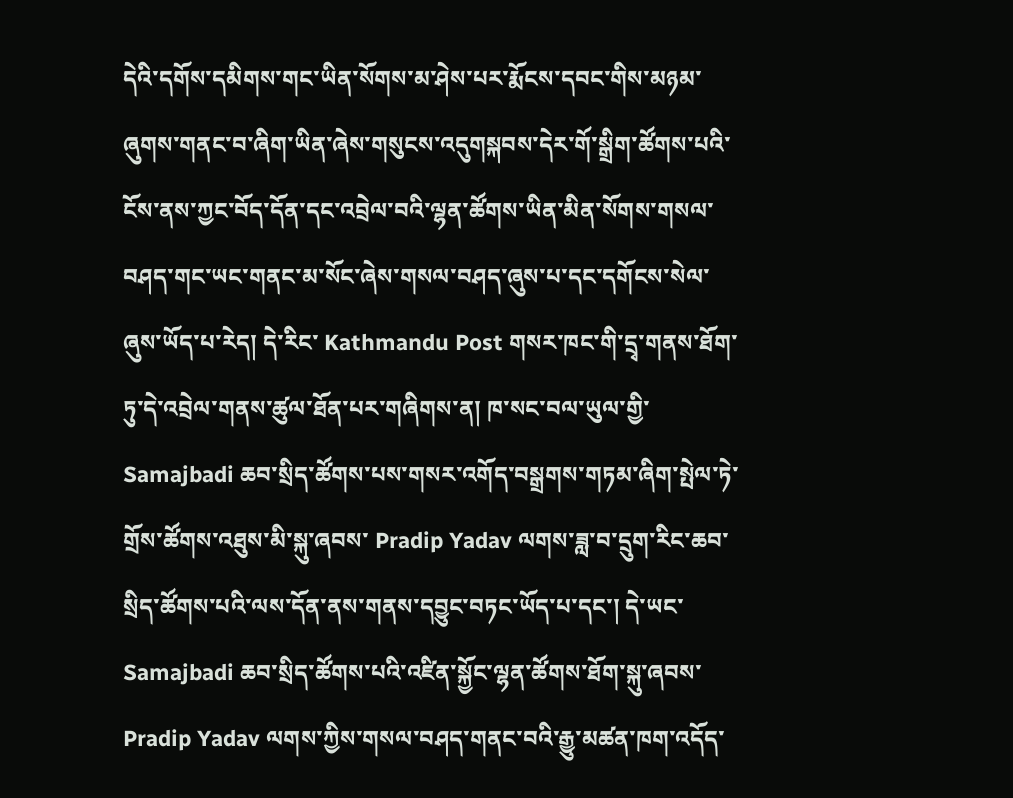དེའི་དགོས་དམིགས་གང་ཡིན་སོགས་མ་ཤེས་པར་རྨོངས་དབང་གིས་མཉམ་ཞུགས་གནང་བ་ཞིག་ཡིན་ཞེས་གསུངས་འདུགསྐབས་དེར་གོ་སྒྲིག་ཚོགས་པའི་ངོས་ནས་ཀྱང་བོད་དོན་དང་འབྲེལ་བའི་ལྷན་ཚོགས་ཡིན་མིན་སོགས་གསལ་བཤད་གང་ཡང་གནང་མ་སོང་ཞེས་གསལ་བཤད་ཞུས་པ་དང་དགོངས་སེལ་ཞུས་ཡོད་པ་རེད། དེ་རིང་ Kathmandu Post གསར་ཁང་གི་དྲྭ་གནས་ཐོག་ཏུ་དེ་འབྲེལ་གནས་ཚུལ་ཐོན་པར་གཞིགས་ན། ཁ་སང་བལ་ཡུལ་གྱི་ Samajbadi ཆབ་སྲིད་ཚོགས་པས་གསར་འགོད་བསྒྲགས་གཏམ་ཞིག་སྤེལ་ཏེ་གྲོས་ཚོགས་འཐུས་མི་སྐུ་ཞབས་ Pradip Yadav ལགས་ཟླ་བ་དྲུག་རིང་ཆབ་སྲིད་ཚོགས་པའི་ལས་དོན་ནས་གནས་དབྱུང་བཏང་ཡོད་པ་དང་། དེ་ཡང་ Samajbadi ཆབ་སྲིད་ཚོགས་པའི་འཛིན་སྐྱོང་ལྷན་ཚོགས་ཐོག་སྐུ་ཞབས་ Pradip Yadav ལགས་ཀྱིས་གསལ་བཤད་གནང་བའི་རྒྱུ་མཚན་ཁག་འདོད་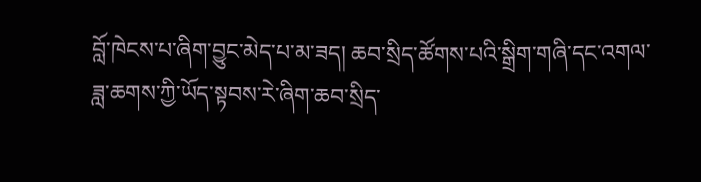བློ་ཁེངས་པ་ཞིག་བྱུང་མེད་པ་མ་ཟད། ཆབ་སྲིད་ཚོགས་པའི་སྒྲིག་གཞི་དང་འགལ་ཟླ་ཆགས་ཀྱི་ཡོད་སྟབས་རེ་ཞིག་ཆབ་སྲིད་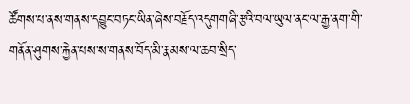ཚོགས་པ་ནས་གནས་དབྱུང་བཏང་ཡིན་ཞེས་བརྗོད་འདུགགཞི་རྩའི་བལ་ཡུལ་ནང་ལ་རྒྱ་ནག་གི་གནོན་ཤུགས་རྐྱེན་པས་ས་གནས་བོད་མི་རྣམས་ལ་ཆབ་སྲིད་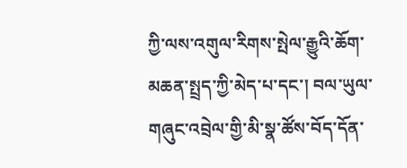ཀྱི་ལས་འགུལ་རིགས་སྤེལ་རྒྱུའི་ཆོག་མཆན་སྤྲད་ཀྱི་མེད་པ་དང་། བལ་ཡུལ་གཞུང་འབྲེལ་གྱི་མི་སྣ་ཚོས་བོད་དོན་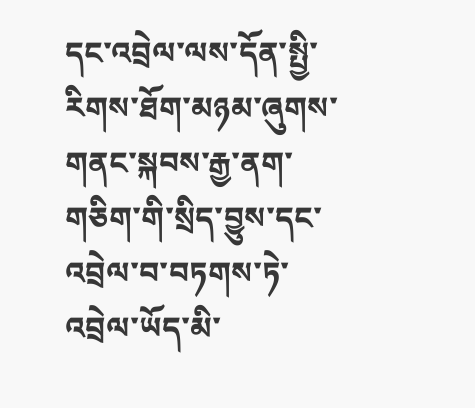དང་འབྲེལ་ལས་དོན་སྤྱི་རིགས་ཐོག་མཉམ་ཞུགས་གནང་སྐབས་རྒྱ་ནག་གཅིག་གི་སྲིད་བྱུས་དང་འབྲེལ་བ་བཏགས་ཏེ་འབྲེལ་ཡོད་མི་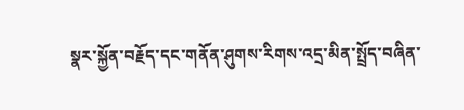སྣར་སྐྱོན་བརྗོད་དང་གནོན་ཤུགས་རིགས་འདྲ་མིན་སྤྲོད་བཞིན་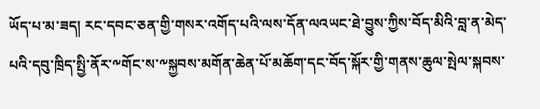ཡོད་པ་མ་ཟད། རང་དབང་ཅན་གྱི་གསར་འགོད་པའི་ལས་དོན་ལའཡང་ཐེ་བྱུས་ཀྱིས་བོད་མིའི་བླ་ན་མེད་པའི་དབུ་ཁྲིད་སྤྱི་ནོར་༸གོང་ས་༸སྐྱབས་མགོན་ཆེན་པོ་མཆོག་དང་བོད་སྐོར་གྱི་གནས་ཆུལ་སྤེལ་སྐབས་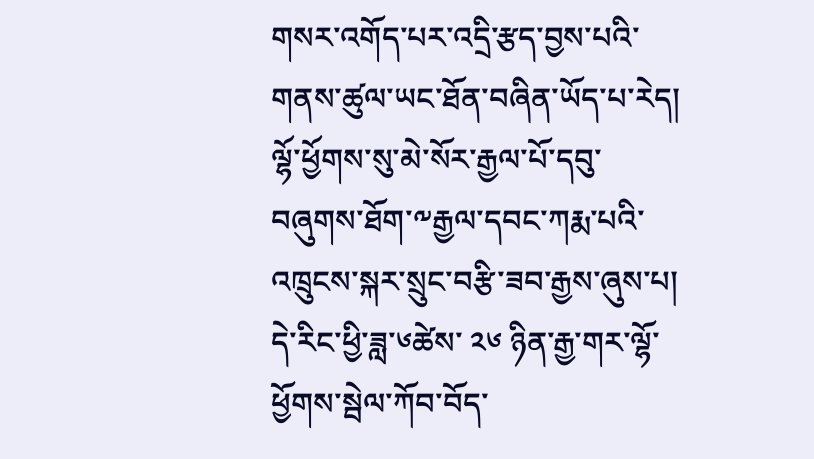གསར་འགོད་པར་འདྲི་རྩད་བྱས་པའི་གནས་ཚུལ་ཡང་ཐོན་བཞིན་ཡོད་པ་རེད།
ལྷོ་ཕྱོགས་སུ་མེ་སོར་རྒྱལ་པོ་དབུ་བཞུགས་ཐོག་༸རྒྱལ་དབང་ཀརྨ་པའི་འཁྲུངས་སྐར་སྲུང་བརྩི་ཟབ་རྒྱས་ཞུས་པ།
དེ་རིང་ཕྱི་ཟླ་༦ཚེས་ ༢༦ ཉིན་རྒྱ་གར་ལྷོ་ཕྱོགས་སྦེལ་ཀོབ་བོད་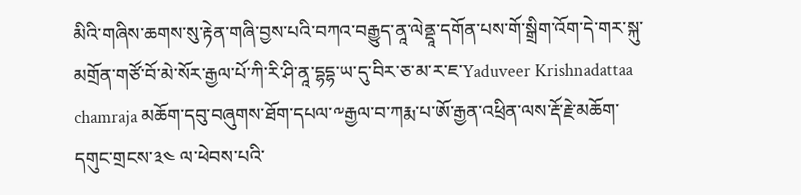མིའི་གཞིས་ཆགས་སུ་རྟེན་གཞི་བྱས་པའི་བཀའ་བརྒྱུད་ནཱ་ལེནྡཱ་དགོན་པས་གོ་སྒྲིག་འོག་དེ་གར་སྐུ་མགྲོན་གཙོ་བོ་མེ་སོར་རྒྱལ་པོ་ཀི་རི་ཤི་ནཱ་དྷདྷ་ཡ་དུ་བིར་ཅ་མ་ར་ཇ་Yaduveer Krishnadattaa chamraja མཆོག་དབུ་བཞུགས་ཐོག་དཔལ་༸རྒྱལ་བ་ཀརྨ་པ་ཨོ་རྒྱན་འཕྲིན་ལས་རྡོ་རྗེ་མཆོག་དགུང་གྲངས་༣༤ ལ་ཕེབས་པའི་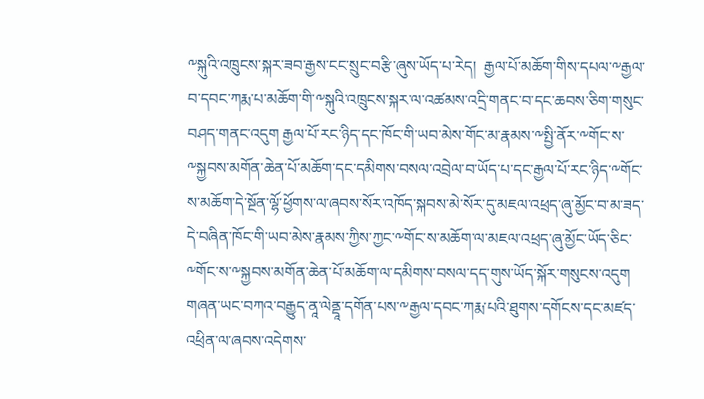༸སྐུའི་འཁྲུངས་སྐར་ཟབ་རྒྱས་ངང་སྲུང་བརྩི་ཞུས་ཡོད་པ་རེད།  རྒྱལ་པོ་མཆོག་གིས་དཔལ་༸རྒྱལ་བ་དབང་ཀརྨ་པ་མཆོག་གི་༸སྐུའི་འཁྲུངས་སྐར་ལ་འཚམས་འདྲི་གནང་བ་དང་ཆབས་ཅིག་གསུང་བཤད་གནང་འདུག རྒྱལ་པོ་རང་ཉིད་དང་ཁོང་གི་ཡབ་མེས་གོང་མ་རྣམས་༸སྤྱི་ནོར་༸གོང་ས་༸སྐྱབས་མགོན་ཆེན་པོ་མཆོག་དང་དམིགས་བསལ་འབྲེལ་བ་ཡོད་པ་དང་རྒྱལ་པོ་རང་ཉིད་༸གོང་ས་མཆོག་དེ་སྔོན་ལྷོ་ཕྱོགས་ལ་ཞབས་སོར་འཁོད་སྐབས་མེ་སོར་དུ་མཇལ་འཕྲད་ཞུ་མྱོང་བ་མ་ཟད་དེ་བཞིན་ཁོང་གི་ཡབ་མེས་རྣམས་ཀྱིས་ཀྱང་༸གོང་ས་མཆོག་ལ་མཇལ་འཕྲད་ཞུ་མྱོང་ཡོད་ཅིང་༸གོང་ས་༸སྐྱབས་མགོན་ཆེན་པོ་མཆོག་ལ་དམིགས་བསལ་དད་གུས་ཡོད་སྐོར་གསུངས་འདུག   གཞན་ཡང་བཀའ་བརྒྱུད་ནཱ་ལེནྡཱ་དགོན་པས་༸རྒྱལ་དབང་ཀརྨ་པའི་ཐུགས་དགོངས་དང་མཛད་འཕྲིན་ལ་ཞབས་འདེགས་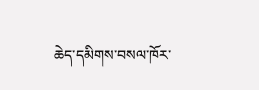ཆེད་དམིགས་བསལ་ཁོར་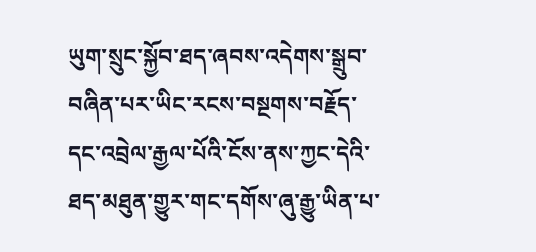ཡུག་སྲུང་སྐྱོབ་ཐད་ཞབས་འདེགས་སྒྲུབ་བཞིན་པར་ཡིང་རངས་བསྔགས་བརྗོད་དང་འབྲེལ་རྒྱལ་པོའི་ངོས་ནས་ཀྱང་དེའི་ཐད་མཐུན་གྱུར་གང་དགོས་ཞུ་རྒྱུ་ཡིན་པ་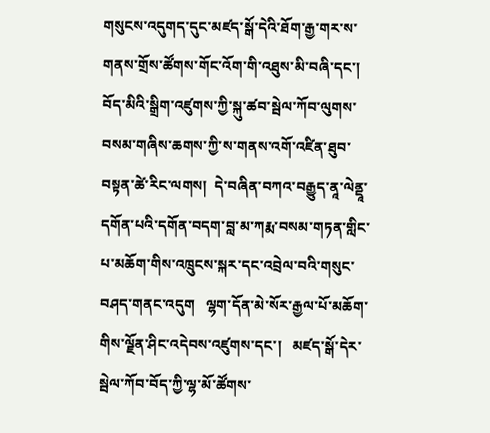གསུངས་འདུགད་དུང་མཛད་སྒོ་དེའི་ཐོག་རྒྱ་གར་ས་གནས་གྲོས་ཚོགས་གོང་འོག་གི་འཐུས་མི་བཞི་དང་།  བོད་མིའི་སྒྲིག་འཛུགས་ཀྱི་སྐུ་ཚབ་སྦེལ་ཀོབ་ལུགས་བསམ་གཞིས་ཆགས་ཀྱི་ས་གནས་འགོ་འཛིན་ཐུབ་བསྟན་ཚེ་རིང་ལགས།  དེ་བཞིན་བཀའ་བརྒྱུད་ནཱ་ལེནྡཱ་དགོན་པའི་དགོན་བདག་བླ་མ་ཀརྨ་བསམ་གཏན་གླིང་པ་མཆོག་གིས་འཁྲུངས་སྐར་དང་འབྲེལ་བའི་གསུང་བཤད་གནང་འདུག   ལྷག་དོན་མེ་སོར་རྒྱལ་པོ་མཆོག་གིས་ལྗོན་ཤིང་འདེབས་འཛུགས་དང་།   མཛད་སྒོ་དེར་སྦེལ་ཀོབ་བོད་ཀྱི་ལྷ་མོ་ཚོགས་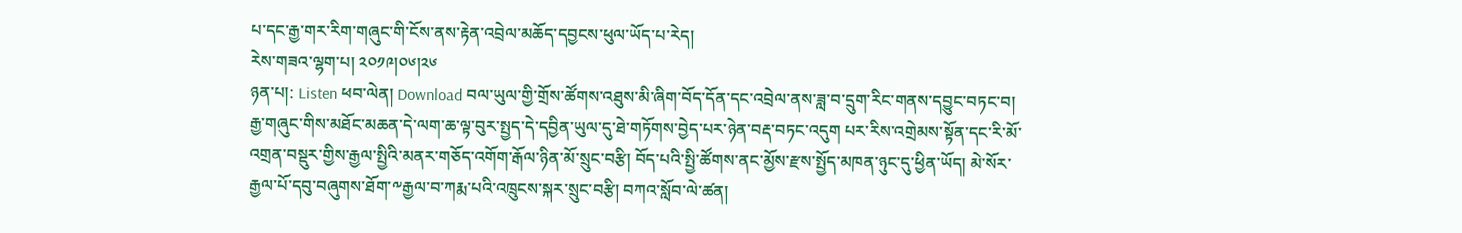པ་དང་རྒྱ་གར་རིག་གཞུང་གི་ངོས་ནས་རྟེན་འབྲེལ་མཆོད་དབྱངས་ཕུལ་ཡོད་པ་རེད།
རེས་གཟའ་ལྷག་པ། ༢༠༡༩།༠༦།༢༦
ཉན་པ།: Listen ཕབ་ལེན། Download བལ་ཡུལ་གྱི་གྲོས་ཚོགས་འཐུས་མི་ཞིག་བོད་དོན་དང་འབྲེལ་ནས་ཟླ་བ་དྲུག་རིང་གནས་དབྱུང་བཏང་བ། རྒྱ་གཞུང་གིས་མཐོང་མཆན་དེ་ལག་ཆ་ལྟ་བུར་སྤྱད་དེ་དབྱིན་ཡུལ་དུ་ཐེ་གཏོགས་བྱེད་པར་ཉེན་བརྡ་བཏང་འདུག པར་རིས་འགྲེམས་སྟོན་དང་རི་མོ་འགྲན་བསྡུར་གྱིས་རྒྱལ་སྤྱིའི་མནར་གཅོད་འགོག་རྒོལ་ཉིན་མོ་སྲུང་བརྩི། བོད་པའི་སྤྱི་ཚོགས་ནང་མྱོས་རྫས་སྤྱོད་མཁན་ཉུང་དུ་ཕྱིན་ཡོད། མེ་སོར་རྒྱལ་པོ་དབུ་བཞུགས་ཐོག་༸རྒྱལ་བ་ཀརྨ་པའི་འཁྲུངས་སྐར་སྲུང་བརྩི། བཀའ་སློབ་ལེ་ཚན།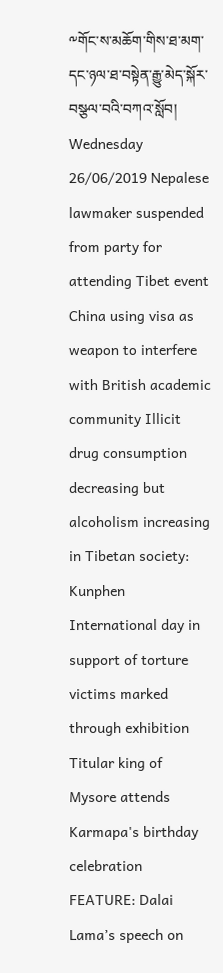༸གོང་ས་མཆོག་གིས་ཐ་མག་དང་ཉལ་ཐ་བསྟེན་རྒྱུ་མེད་སྐོར་བསྩལ་བའི་བཀའ་སློབ། Wednesday 26/06/2019 Nepalese lawmaker suspended from party for attending Tibet event China using visa as weapon to interfere with British academic community Illicit drug consumption decreasing but alcoholism increasing in Tibetan society: Kunphen International day in support of torture victims marked through exhibition Titular king of Mysore attends Karmapa's birthday celebration FEATURE: Dalai Lama’s speech on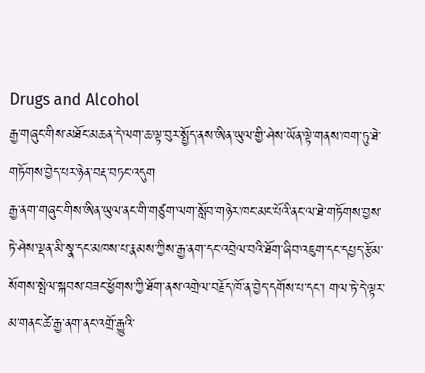Drugs and Alcohol
རྒྱ་གཞུང་གིས་མཐོང་མཆན་དེ་ལག་ཆ་ལྟ་བུར་སྤྱོད་ནས་ཨིན་ཡུལ་གྱི་ཤེས་ཡོན་ལྟེ་གནས་ཁག་ཏུ་ཐེ་གཏོགས་བྱེད་པར་ཉེན་བརྡ་བཏང་འདུག
རྒྱ་ནག་གཞུང་གིས་ཨིན་ཡུལ་ནང་གི་གཙུག་ལག་སློབ་གཉེར་ཁང་མང་པོའི་ནང་ལ་ཐེ་གཏོགས་བྱས་ཏེ་ཤེས་ལྡན་མི་སྣ་དང་མཁས་པ་རྣམས་ཀྱིས་རྒྱ་ནག་དང་འབྲེལ་བའི་ཐོག་ཞིབ་འཇུག་དང་དཔྱད་རྩོམ་སོགས་སྤེལ་སྐབས་བཟང་ཕྱོགས་ཀྱི་ཐོག་ནས་འགྲེལ་བརྗོད་ཁོ་ན་བྱེད་དགོས་པ་དང་། གལ་ཏེ་དེ་ལྟར་མ་གནང་ཚེ་རྒྱ་ནག་ནང་འགྲོ་རྒྱུའི་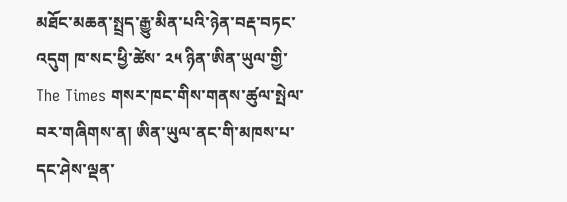མཐོང་མཆན་སྤྲད་རྒྱུ་མིན་པའི་ཉེན་བརྡ་བཏང་འདུག ཁ་སང་ཕྱི་ཚེས་ ༢༥ ཉིན་ཨིན་ཡུལ་གྱི་ The Times གསར་ཁང་གིས་གནས་ཚུལ་སྤེལ་བར་གཞིགས་ན། ཨིན་ཡུལ་ནང་གི་མཁས་པ་དང་ཤེས་ལྡན་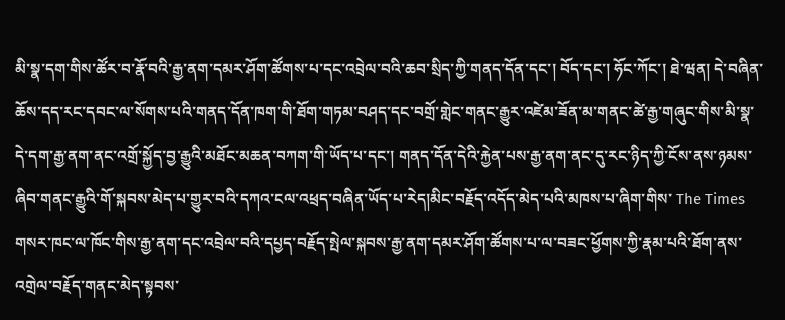མི་སྣ་དག་གིས་ཚོར་བ་རྣོ་བའི་རྒྱ་ནག་དམར་ཤོག་ཚོགས་པ་དང་འབྲེལ་བའི་ཆབ་སྲིད་ཀྱི་གནད་དོན་དང་། བོད་དང་། ཧོང་ཀོང་། ཐེ་ཝན། དེ་བཞིན་ཆོས་དད་རང་དབང་ལ་སོགས་པའི་གནད་དོན་ཁག་གི་ཐོག་གཏམ་བཤད་དང་བགྲོ་གླེང་གནང་རྒྱུར་འཛེམ་ཟོན་མ་གནང་ཚེ་རྒྱ་གཞུང་གིས་མི་སྣ་དེ་དག་རྒྱ་ནག་ནང་འགྲོ་སྐྱོད་བྱ་རྒྱུའི་མཐོང་མཆན་བཀག་གི་ཡོད་པ་དང་། གནད་དོན་དེའི་རྐྱེན་པས་རྒྱ་ནག་ནང་དུ་རང་ཉིད་ཀྱི་ངོས་ནས་ཉམས་ཞིབ་གནང་རྒྱུའི་གོ་སྐབས་མེད་པ་གྱུར་བའི་དཀའ་ངལ་འཕྲད་བཞིན་ཡོད་པ་རེད།མིང་བརྗོད་འདོད་མེད་པའི་མཁས་པ་ཞིག་གིས་ The Times གསར་ཁང་ལ་ཁོང་གིས་རྒྱ་ནག་དང་འབྲེལ་བའི་དཔྱད་བརྗོད་སྤེལ་སྐབས་རྒྱ་ནག་དམར་ཤོག་ཚོགས་པ་ལ་བཟང་ཕྱོགས་ཀྱི་རྣམ་པའི་ཐོག་ནས་འགྲེལ་བརྗོད་གནང་མེད་སྟབས་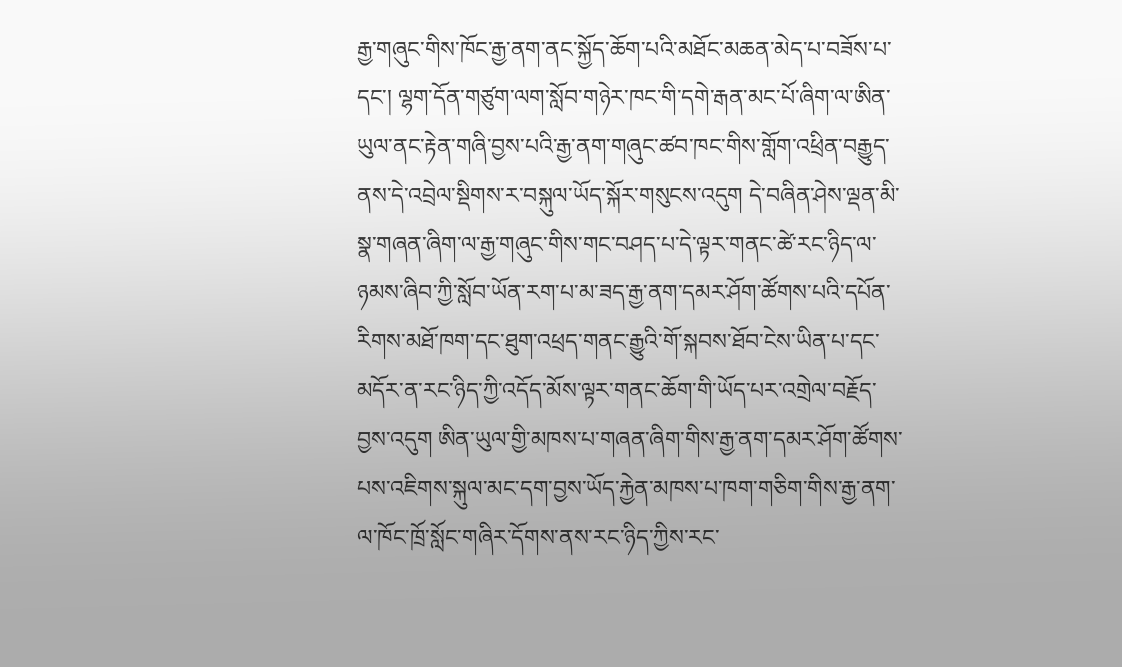རྒྱ་གཞུང་གིས་ཁོང་རྒྱ་ནག་ནང་སྐྱོད་ཆོག་པའི་མཐོང་མཆན་མེད་པ་བཟོས་པ་དང་། ལྷག་དོན་གཙུག་ལག་སློབ་གཉེར་ཁང་གི་དགེ་རྒན་མང་པོ་ཞིག་ལ་ཨིན་ཡུལ་ནང་རྟེན་གཞི་བྱས་པའི་རྒྱ་ནག་གཞུང་ཚབ་ཁང་གིས་གློག་འཕྲིན་བརྒྱུད་ནས་དེ་འབྲེལ་སྡིགས་ར་བསྐུལ་ཡོད་སྐོར་གསུངས་འདུག དེ་བཞིན་ཤེས་ལྡན་མི་སྣ་གཞན་ཞིག་ལ་རྒྱ་གཞུང་གིས་གང་བཤད་པ་དེ་ལྟར་གནང་ཚེ་རང་ཉིད་ལ་ཉམས་ཞིབ་ཀྱི་སློབ་ཡོན་རག་པ་མ་ཟད་རྒྱ་ནག་དམར་ཤོག་ཚོགས་པའི་དཔོན་རིགས་མཐོ་ཁག་དང་ཐུག་འཕྲད་གནང་རྒྱུའི་གོ་སྐབས་ཐོབ་ངེས་ཡིན་པ་དང་མདོར་ན་རང་ཉིད་ཀྱི་འདོད་མོས་ལྟར་གནང་ཆོག་གི་ཡོད་པར་འགྲེལ་བརྗོད་བྱས་འདུག ཨིན་ཡུལ་གྱི་མཁས་པ་གཞན་ཞིག་གིས་རྒྱ་ནག་དམར་ཤོག་ཚོགས་པས་འཇིགས་སྐུལ་མང་དག་བྱས་ཡོད་རྐྱེན་མཁས་པ་ཁག་གཅིག་གིས་རྒྱ་ནག་ལ་ཁོང་ཁྲོ་སློང་གཞིར་དོགས་ནས་རང་ཉིད་ཀྱིས་རང་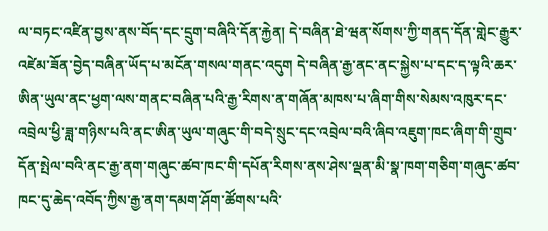ལ་བཏང་འཛིན་བྱས་ནས་བོད་དང་དྲུག་བཞིའི་དོན་རྐྱེན། དེ་བཞིན་ཐེ་ཝན་སོགས་ཀྱི་གནད་དོན་གླེང་རྒྱུར་འཛེམ་ཟོན་བྱེད་བཞིན་ཡོད་པ་མངོན་གསལ་གནང་འདུག དེ་བཞིན་རྒྱ་ནང་ནང་སྐྱེས་པ་དང་ད་ལྟའི་ཆར་ཨིན་ཡུལ་ནང་ཕྱག་ལས་གནང་བཞིན་པའི་རྒྱ་རིགས་ན་གཞོན་མཁས་པ་ཞིག་གིས་སེམས་འཁུར་དང་འབྲེལ་ཕྱི་ཟླ་གཉིས་པའི་ནང་ཨིན་ཡུལ་གཞུང་གི་བདེ་སྲུང་དང་འབྲེལ་བའི་ཞིབ་འཇུག་ཁང་ཞིག་གི་གྲུབ་དོན་སྤེལ་བའི་ནང་རྒྱ་ནག་གཞུང་ཚབ་ཁང་གི་དཔོན་རིགས་ནས་ཤེས་ལྡན་མི་སྣ་ཁག་གཅིག་གཞུང་ཚབ་ཁང་དུ་ཆེད་འབོད་ཀྱིས་རྒྱ་ནག་དམག་ཤོག་ཚོགས་པའི་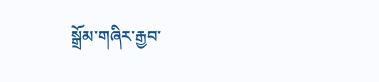སྒྲོམ་གཞིར་རྒྱབ་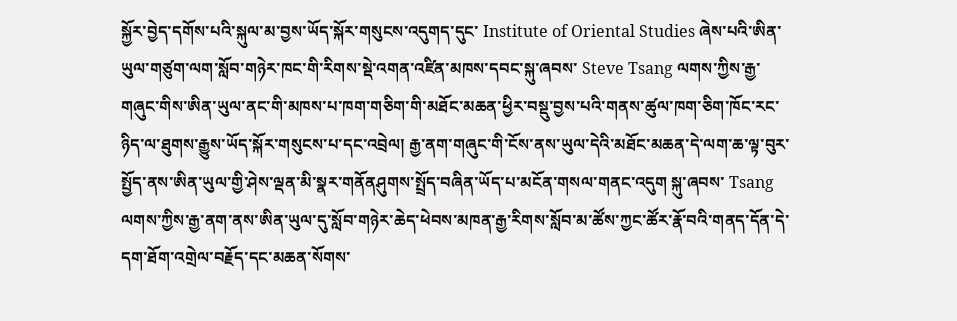སྐྱོར་བྱེད་དགོས་པའི་སྐུལ་མ་བྱས་ཡོད་སྐོར་གསུངས་འདུགད་དུང་ Institute of Oriental Studies ཞེས་པའི་ཨིན་ཡུལ་གཙུག་ལག་སློབ་གཉེར་ཁང་གི་རིགས་སྡེ་འགན་འཛིན་མཁས་དབང་སྐུ་ཞབས་ Steve Tsang ལགས་ཀྱིས་རྒྱ་གཞུང་གིས་ཨིན་ཡུལ་ནང་གི་མཁས་པ་ཁག་གཅིག་གི་མཐོང་མཆན་ཕྱིར་བསྡུ་བྱས་པའི་གནས་ཚུལ་ཁག་ཅིག་ཁོང་རང་ཉིད་ལ་ཐུགས་རྒྱུས་ཡོད་སྐོར་གསུངས་པ་དང་འབྲེལ། རྒྱ་ནག་གཞུང་གི་ངོས་ནས་ཡུལ་དེའི་མཐོང་མཆན་དེ་ལག་ཆ་ལྟ་བུར་སྤྱོད་ནས་ཨིན་ཡུལ་གྱི་ཤེས་ལྡན་མི་སྣར་གནོནཤུགས་སྤྲོད་བཞིན་ཡོད་པ་མངོན་གསལ་གནང་འདུག སྐུ་ཞབས་ Tsang ལགས་ཀྱིས་རྒྱ་ནག་ནས་ཨིན་ཡུལ་དུ་སློབ་གཉེར་ཆེད་ཕེབས་མཁན་རྒྱ་རིགས་སློབ་མ་ཚོས་ཀྱང་ཚོར་རྣོ་བའི་གནད་དོན་དེ་དག་ཐོག་འགྲེལ་བརྗོད་དང་མཆན་སོགས་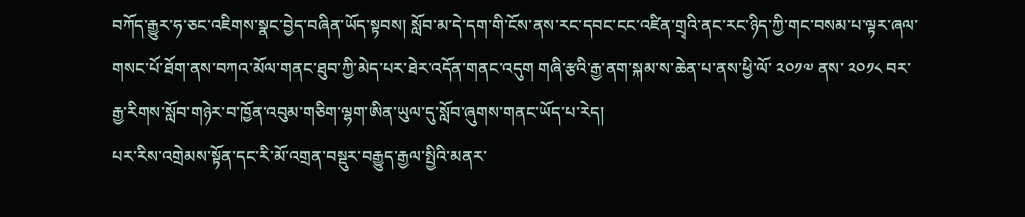བཀོད་རྒྱུར་ཧ་ཅང་འཇིགས་སྣང་བྱེད་བཞིན་ཡོད་སྟབས། སློབ་མ་དེ་དག་གི་ངོས་ནས་རང་དབང་ངང་འཛིན་གྲྭའི་ནང་རང་ཉིད་ཀྱི་གང་བསམ་པ་ལྟར་ཞལ་གསང་པོ་ཐོག་ནས་བཀའ་མོལ་གནང་ཐུབ་ཀྱི་མེད་པར་ཐེར་འདོན་གནང་འདུག གཞི་རྩའི་རྒྱ་ནག་སྐམ་ས་ཆེན་པ་ནས་ཕྱི་ལོ་ ༢༠༡༧ ནས་ ༢༠༡༨ བར་རྒྱ་རིགས་སློབ་གཉེར་བ་ཁྱོན་འབུམ་གཅིག་ལྷག་ཨིན་ཡུལ་དུ་སློབ་ཞུགས་གནང་ཡོད་པ་རེད།
པར་རིས་འགྲེམས་སྟོན་དང་རི་མོ་འགྲན་བསྡུར་བརྒྱུད་རྒྱལ་སྤྱིའི་མནར་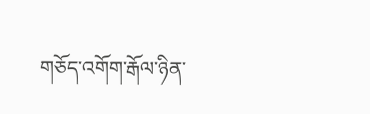གཅོད་འགོག་རྒོལ་ཉིན་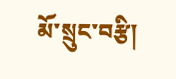མོ་སྲུང་བརྩི།